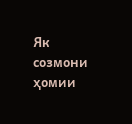Як созмони ҳомии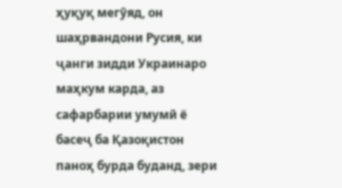ҳуқуқ мегӯяд, он шаҳрвандони Русия, ки ҷанги зидди Украинаро маҳкум карда, аз сафарбарии умумӣ ё басеҷ ба Қазоқистон паноҳ бурда буданд, зери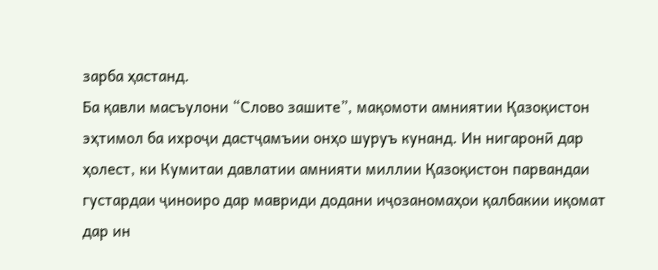зарба ҳастанд.
Ба қавли масъулони “Слово зашите”, мақомоти амниятии Қазоқистон эҳтимол ба ихроҷи дастҷамъии онҳо шуруъ кунанд. Ин нигаронӣ дар ҳолест, ки Кумитаи давлатии амнияти миллии Қазоқистон парвандаи густардаи ҷиноиро дар мавриди додани иҷозаномаҳои қалбакии иқомат дар ин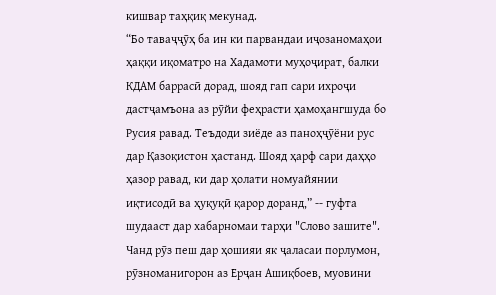кишвар таҳқиқ мекунад.
“Бо таваҷҷӯҳ ба ин ки парвандаи иҷозаномаҳои ҳаққи иқоматро на Хадамоти муҳоҷират, балки КДАМ баррасӣ дорад, шояд гап сари ихроҷи дастҷамъона аз рӯйи феҳрасти ҳамоҳангшуда бо Русия равад. Теъдоди зиёде аз паноҳҷӯёни рус дар Қазоқистон ҳастанд. Шояд ҳарф сари даҳҳо ҳазор равад, ки дар ҳолати номуайянии иқтисодӣ ва ҳуқуқӣ қарор доранд,” -- гуфта шудааст дар хабарномаи тарҳи "Слово зашите".
Чанд рӯз пеш дар ҳошияи як ҷаласаи порлумон, рӯзноманигорон аз Ерҷан Ашиқбоев, муовини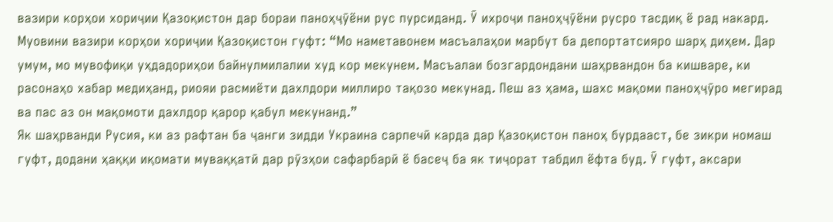вазири корҳои хориҷии Қазоқистон дар бораи паноҳҷӯёни рус пурсиданд. Ӯ ихроҷи паноҳҷӯёни русро тасдиқ ё рад накард.
Муовини вазири корҳои хориҷии Қазоқистон гуфт: “Мо наметавонем масъалаҳои марбут ба депортатсияро шарҳ диҳем. Дар умум, мо мувофиқи уҳдадориҳои байнулмилалии худ кор мекунем. Масъалаи бозгардондани шаҳрвандон ба кишваре, ки расонаҳо хабар медиҳанд, риояи расмиёти дахлдори миллиро тақозо мекунад. Пеш аз ҳама, шахс мақоми паноҳҷӯро мегирад ва пас аз он мақомоти дахлдор қарор қабул мекунанд.”
Як шаҳрванди Русия, ки аз рафтан ба ҷанги зидди Украина сарпечӣ карда дар Қазоқистон паноҳ бурдааст, бе зикри номаш гуфт, додани ҳаққи иқомати муваққатӣ дар рӯзҳои сафарбарӣ ё басеҷ ба як тиҷорат табдил ёфта буд. Ӯ гуфт, аксари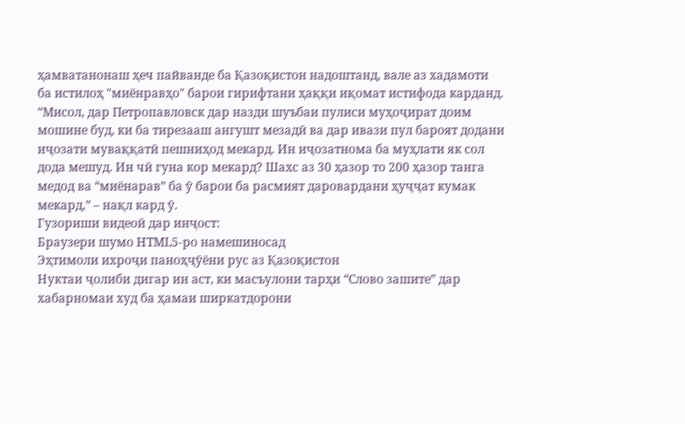ҳамватанонаш ҳеч пайванде ба Қазоқистон надоштанд, вале аз хадамоти ба истилоҳ "миёнравҳо" барои гирифтани ҳаққи иқомат истифода карданд.
“Мисол, дар Петропавловск дар назди шуъбаи пулиси муҳоҷират доим мошине буд, ки ба тирезааш ангушт мезадӣ ва дар ивази пул бароят додани иҷозати муваққатӣ пешниҳод мекард. Ин иҷозатнома ба муҳлати як сол дода мешуд. Ин чӣ гуна кор мекард? Шахс аз 30 ҳазор то 200 ҳазор танга медод ва “миёнарав” ба ӯ барои ба расмият даровардани ҳуҷҷат кумак мекард,” – нақл кард ӯ.
Гузориши видеоӣ дар инҷост:
Браузери шумо HTML5-ро намешиносад
Эҳтимоли ихроҷи паноҳҷӯёни рус аз Қазоқистон
Нуктаи ҷолиби дигар ин аст, ки масъулони тарҳи “Слово зашите” дар хабарномаи худ ба ҳамаи ширкатдорони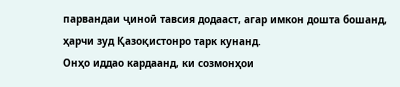парвандаи ҷиноӣ тавсия додааст, агар имкон дошта бошанд, ҳарчи зуд Қазоқистонро тарк кунанд.
Онҳо иддао кардаанд, ки созмонҳои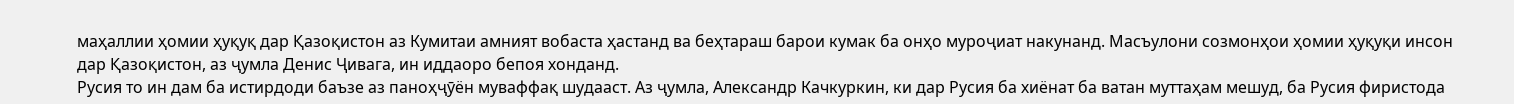маҳаллии ҳомии ҳуқуқ дар Қазоқистон аз Кумитаи амният вобаста ҳастанд ва беҳтараш барои кумак ба онҳо муроҷиат накунанд. Масъулони созмонҳои ҳомии ҳуқуқи инсон дар Қазоқистон, аз ҷумла Денис Ҷивага, ин иддаоро бепоя хонданд.
Русия то ин дам ба истирдоди баъзе аз паноҳҷӯён муваффақ шудааст. Аз ҷумла, Александр Качкуркин, ки дар Русия ба хиёнат ба ватан муттаҳам мешуд, ба Русия фиристода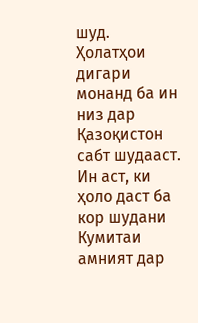шуд.
Ҳолатҳои дигари монанд ба ин низ дар Қазоқистон сабт шудааст. Ин аст, ки ҳоло даст ба кор шудани Кумитаи амният дар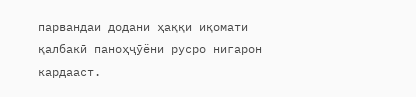парвандаи додани ҳаққи иқомати қалбакӣ паноҳҷӯёни русро нигарон кардааст.